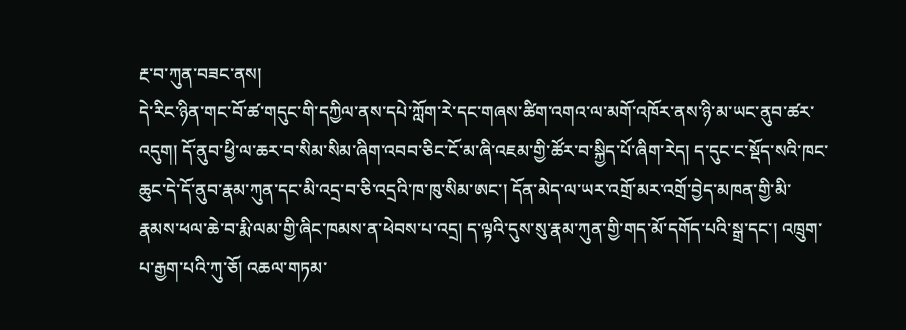རྔ་བ་ཀུན་བཟང་ནས།
དེ་རིང་ཉིན་གང་བོ་ཚ་གདུང་གི་དཀྱིལ་ནས་དཔེ་ཀློག་རེ་དང་གཞས་ཚིག་འགའ་ལ་མགོ་འཁོར་ནས་ཉི་མ་ཡང་ནུབ་ཚར་འདུག། དོ་ནུབ་ཕྱི་ལ་ཆར་བ་སིམ་སིམ་ཞིག་འབབ་ཅིང་ངོ་མ་ཞི་འཇམ་གྱི་ཚོར་བ་སྐྱིད་པོ་ཞིག་རེད། ད་དུང་ང་སྡོད་སའི་ཁང་ཆུང་དེ་དོ་ནུབ་རྣམ་ཀུན་དང་མི་འདྲ་བ་ཅི་འདྲའི་ཁ་ཁུ་སིམ་ཨང་། དོན་མེད་ལ་ཡར་འགྲོ་མར་འགྲོ་བྱེད་མཁན་གྱི་མི་རྣམས་ཕལ་ཆེ་བ་རྨི་ལམ་གྱི་ཞིང་ཁམས་ན་ཕེབས་པ་འདྲ། ད་ལྟའི་དུས་སུ་རྣམ་ཀུན་གྱི་གད་མོ་དགོད་པའི་སྒྲ་དང་། འཁྲུག་པ་རྒྱག་པའི་ཀུ་ཅོ། འཆལ་གཏམ་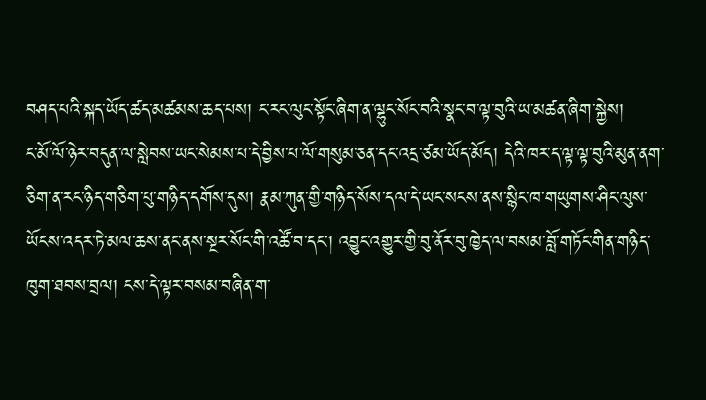བཤད་པའི་སྐད་ཡོད་ཚད་མཚམས་ཆད་པས། ང་རང་ལུང་སྟོང་ཞིག་ན་ལྷུང་སོང་བའི་སྣང་བ་ལྟ་བུའི་ཡ་མཚན་ཞིག་སྐྱེས།
ང་མོ་ལོ་ཉེར་བདུན་ལ་སླེབས་ཡང་སེམས་པ་དེ་བྱིས་པ་ལོ་གསུམ་ཅན་དང་འདྲ་ཙམ་ཡོད་མོད། དེའི་ཁར་ད་ལྟ་ལྟ་བུའི་མུན་ནག་ཅིག་ན་རང་ཉིད་གཅིག་པུ་གཉིད་དགོས་དུས། རྣམ་ཀུན་གྱི་གཉིད་སོས་དལ་དེ་ཡང་སངས་ནས་སྙིང་ཁ་གཡུགས་ཤིང་ལུས་ཡོངས་འདར་ཏེ་མལ་ཆས་ནང་ནས་སྔར་སོང་གི་འཚོ་བ་དང་། འབྱུང་འགྱུར་གྱི་བུ་ནོར་བུ་ཁྱེད་ལ་བསམ་བློ་གཏོང་གིན་གཉིད་ཁུག་ཐབས་བྲལ། ངས་དེ་ལྟར་བསམ་བཞིན་ག་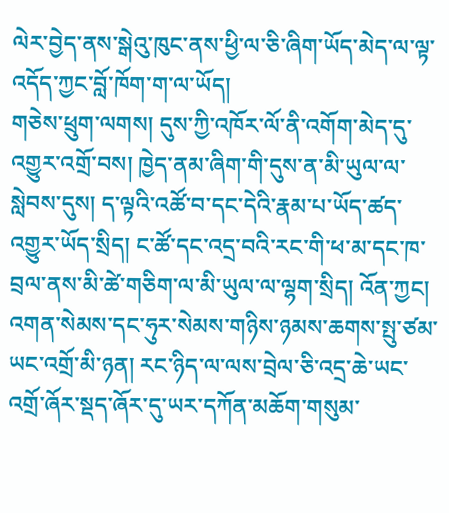ལེར་བྱེད་ནས་སྒེའུ་ཁུང་ནས་ཕྱི་ལ་ཅི་ཞིག་ཡོད་མེད་ལ་ལྟ་འདོད་ཀྱང་བློ་ཁོག་ག་ལ་ཡོད།
གཅེས་ཕྲུག་ལགས། དུས་ཀྱི་འཁོར་ལོ་ནི་འགོག་མེད་དུ་འགྱུར་འགྲོ་བས། ཁྱེད་ནམ་ཞིག་གི་དུས་ན་མི་ཡུལ་ལ་སླེབས་དུས། ད་ལྟའི་འཚོ་བ་དང་དེའི་རྣམ་པ་ཡོད་ཚད་འགྱུར་ཡོད་སྲིད། ང་ཚོ་དང་འདྲ་བའི་རང་གི་ཕ་མ་དང་ཁ་བྲལ་ནས་མི་ཚེ་གཅིག་ལ་མི་ཡུལ་ལ་ལྷག་སྲིད། འོན་ཀྱང། འགན་སེམས་དང་ཧུར་སེམས་གཉིས་ཉམས་ཆགས་སྤུ་ཙམ་ཡང་འགྲོ་མི་ཉན། རང་ཉིད་ལ་ལས་བྲེལ་ཅི་འདྲ་ཆེ་ཡང་འགྲོ་ཞོར་སྡད་ཞོར་དུ་ཡར་དཀོན་མཆོག་གསུམ་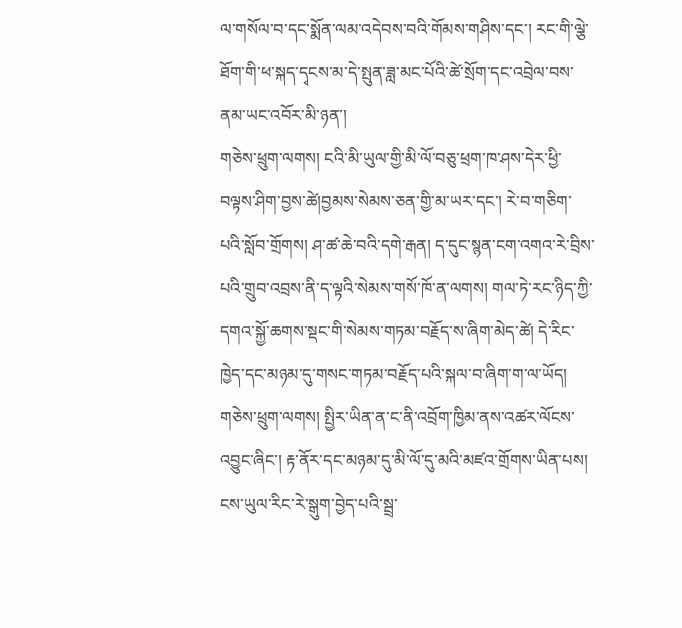ལ་གསོལ་བ་དང་སྨོན་ལམ་འདེབས་བའི་གོམས་གཤིས་དང་། རང་གི་ལྕེ་ཐོག་གི་ཕ་སྐད་དྭངས་མ་དེ་སྤུན་ཟླ་མང་པོའི་ཚེ་སྲོག་དང་འབྲེལ་བས་ནམ་ཡང་འབོར་མི་ཉན་།
གཅེས་ཕྲུག་ལགས། ངའི་མི་ཡུལ་གྱི་མི་ལོ་བཅུ་ཕྲག་ཁ་ཤས་དེར་ཕྱི་བལྟས་ཤིག་བྱས་ཚེ།བྱམས་སེམས་ཅན་གྱི་མ་ཡར་དང་། རེ་བ་གཅིག་པའི་སློབ་གྲོགས། ཤ་ཚ་ཆེ་བའི་དགེ་རྒན། ད་དུང་སྙན་ངག་འགའ་རེ་བྲིས་པའི་གྲུབ་འབྲས་ནི་ད་ལྟའི་སེམས་གསོ་ཁོ་ན་ལགས། གལ་ཏེ་རང་ཉིད་ཀྱི་དགའ་སྐྱོ་ཆགས་སྡང་གི་སེམས་གཏམ་བརྗོད་ས་ཞིག་མེད་ཚེ། དེ་རིང་ཁྱེད་དང་མཉམ་དུ་གསང་གཏམ་བརྗོད་པའི་སྐལ་བ་ཞིག་ག་ལ་ཡོད།
གཅེས་ཕྲུག་ལགས། སྤྱིར་ཡིན་ན་ང་ནི་འབྲོག་ཁྱིམ་ནས་འཚར་ལོངས་འབྱུང་ཞིང་། རྟ་ནོར་དང་མཉམ་དུ་མི་ལོ་དུ་མའི་མཛའ་གྲོགས་ཡིན་པས། ངས་ཡུལ་རིང་རེ་སྒུག་བྱེད་པའི་སྦྲ་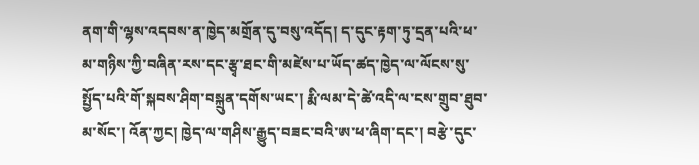ནག་གི་ལྷས་འདབས་ན་ཁྱེད་མགྲོན་དུ་བསུ་འདོད། ད་དུང་རྟག་ཏུ་དྲན་པའི་ཕ་མ་གཉིས་ཀྱི་བཞིན་རས་དང་རྩྭ་ཐང་གི་མཛེས་པ་ཡོད་ཚད་ཁྱེད་ལ་ལོངས་སུ་སྤྱོད་པའི་གོ་སྐབས་ཤིག་བསྐྲུན་དགོས་ཡང་། རྨི་ལམ་དེ་ཚེ་འདི་ལ་ངས་གྲུབ་ཐུབ་མ་སོང་། འོན་ཀྱང། ཁྱེད་ལ་གཤིས་རྒྱུད་བཟང་བའི་ཨ་ཕ་ཞིག་དང་། བརྩེ་དུང་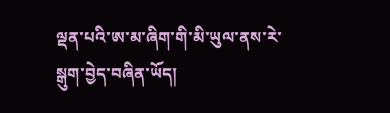ལྡན་པའི་ཨ་མ་ཞིག་གི་མི་ཡུལ་ནས་རེ་སྒུག་བྱེད་བཞིན་ཡོད།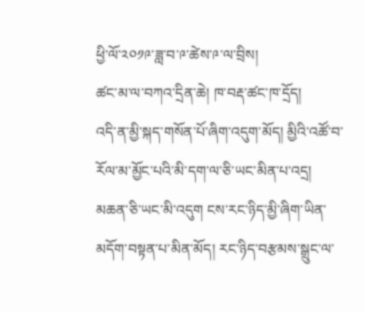ཕྱི་ལོ་༢༠༡༩་ཟླ་བ་༩་ཚེས་༩་ལ་བྲིས།
ཚང་མ་ལ་བཀའ་དྲིན་ཆེ། ཁ་བརྡ་ཚང་ཁ་དྲོད།
འདི་ན་མྱི་སྐད་གསོན་པོ་ཞིག་འདུག་མོད། མྱིའི་འཚོ་བ་རོལ་མ་མྱོང་པའི་མི་དག་ལ་ཅི་ཡང་མིན་པ་འདྲ། མཆན་ཅི་ཡང་མི་འདུག ངས་རང་ཉིད་མྱི་ཞིག་ཡིན་མདོག་བསྟན་པ་མིན་མོད། རང་ཉིད་བརྩམས་སྒྲུང་ལ་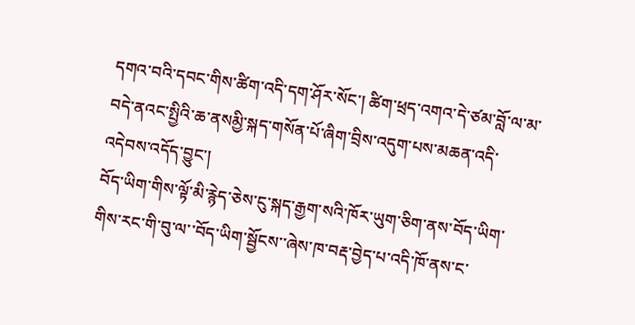དགའ་བའི་དབང་གིས་ཚིག་འདི་དག་ཤོར་སོང་། ཚིག་ཕྲད་འགའ་དེ་ཙམ་བློ་ལ་མ་བདེ་ནའང་སྤྱིའི་ཆ་ནསམྱི་སྐད་གསོན་པོ་ཞིག་བྲིས་འདུག་པས་མཆན་འདི་འདེབས་འདོད་བྱུང་།
བོད་ཡིག་གིས་ལྟོ་མི་རྙེད་ཅེས་ངུ་སྐད་རྒྱག་སའི་ཁོར་ཡུག་ཅིག་ནས་བོད་ཡིག་གིས་རང་གི་བུ་ལ་་བོད་ཡིག་སྦྱོངས་་ཞེས་ཁ་བརྡ་བྱེད་པ་འདི་ཁོ་ནས་ང་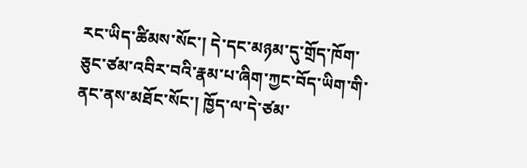རང་ཡིད་ཚིམས་སོང་། དེ་དང་མཉམ་དུ་གྲོད་ཁོག་ཅུང་ཙམ་འབིར་བའི་རྣམ་པ་ཞིག་ཀྱང་བོད་ཡིག་གི་ནང་ནས་མཐོང་སོང་། ཁྱོད་ལ་དེ་ཙམ་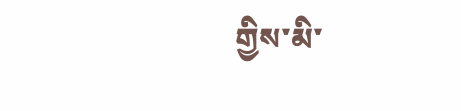གྱིས་མི་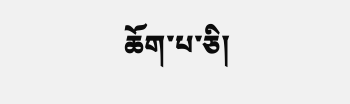ཆོག་པ་ཅི།